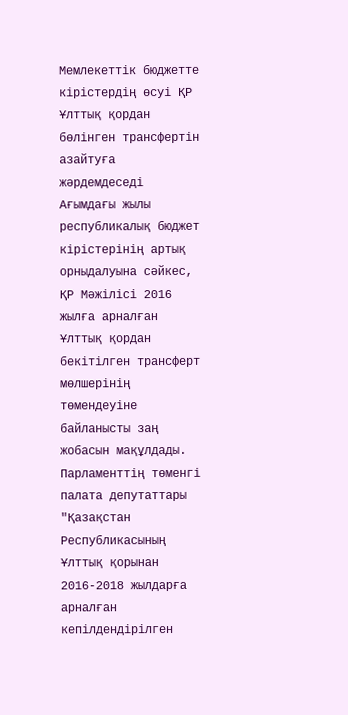Мемлекеттік бюджетте кірістердің өсуі ҚР Ұлттық қордан бөлінген трансфертін азайтуға жәрдемдеседі
Ағымдағы жылы республикалық бюджет кірістерінің артық орныдалуына сәйкес, ҚР Мәжілісі 2016 жылға арналған Ұлттық қордан бекітілген трансферт мөлшерінің төмендеуіне байланысты заң жобасын мақұлдады.
Парламенттің төменгі палата депутаттары "Қазақстан Республикасының Ұлттық қорынан 2016-2018 жылдарға арналған кепілдендірілген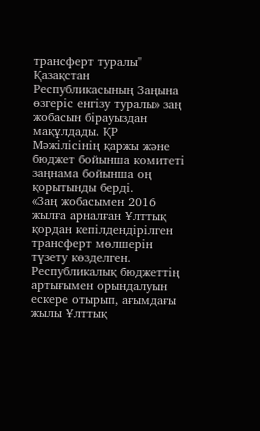трансферт туралы" Қазақстан Республикасының Заңына өзгеріс енгізу туралы» заң жобасын бірауыздан мақұлдады. ҚР Мәжілісінің қаржы және бюджет бойынша комитеті заңнама бойынша оң қорытынды берді.
«Заң жобасымен 2016 жылға арналған Ұлттық қордан кепілдендірілген трансферт мөлшерін түзету көзделген. Республикалық бюджеттің артығымен орындалуын ескере отырып, ағымдағы жылы Ұлттық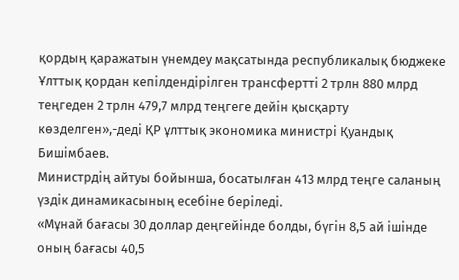қордың қаражатын үнемдеу мақсатында республикалық бюджеке Ұлттық қордан кепілдендірілген трансфертті 2 трлн 880 млрд теңгеден 2 трлн 479,7 млрд теңгеге дейін қысқарту көзделген»,-деді ҚР ұлттық экономика министрі Қуандық Бишімбаев.
Министрдің айтуы бойынша, босатылған 413 млрд теңге саланың үздік динамикасының есебіне беріледі.
«Мұнай бағасы 30 доллар деңгейінде болды, бүгін 8,5 ай ішінде оның бағасы 40,5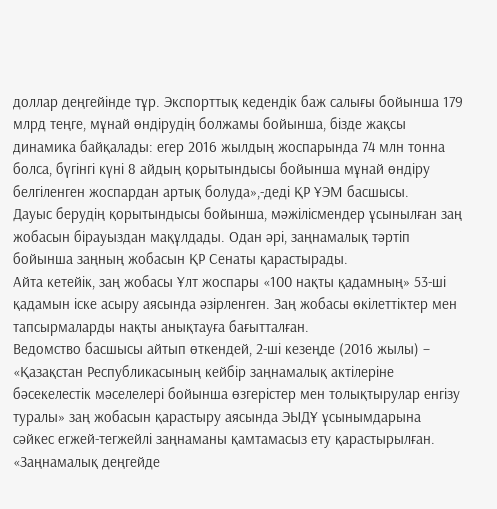доллар деңгейінде тұр. Экспорттық кедендік баж салығы бойынша 179 млрд теңге, мұнай өндірудің болжамы бойынша, бізде жақсы динамика байқалады: егер 2016 жылдың жоспарында 74 млн тонна болса, бүгінгі күні 8 айдың қорытындысы бойынша мұнай өндіру белгіленген жоспардан артық болуда»,-деді ҚР ҰЭМ басшысы.
Дауыс берудің қорытындысы бойынша, мәжілісмендер ұсынылған заң жобасын бірауыздан мақұлдады. Одан әрі, заңнамалық тәртіп бойынша заңның жобасын ҚР Сенаты қарастырады.
Айта кетейік, заң жобасы Ұлт жоспары «100 нақты қадамның» 53-ші қадамын іске асыру аясында әзірленген. Заң жобасы өкілеттіктер мен тапсырмаларды нақты анықтауға бағытталған.
Ведомство басшысы айтып өткендей, 2-ші кезеңде (2016 жылы) – «Қазақстан Республикасының кейбiр заңнамалық актiлерiне бәсекелестiк мәселелерi бойынша өзгерiстер мен толықтырулар енгiзу туралы» заң жобасын қарастыру аясында ЭЫДҰ ұсынымдарына сәйкес егжей-тегжейлі заңнаманы қамтамасыз ету қарастырылған.
«Заңнамалық деңгейде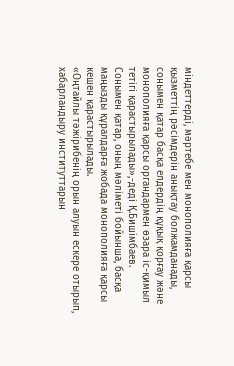міндеттерді, мәртебе мен монополияға қарсы қызметтің рәсімдерін анықтау болжамданады, сонымен қатар басқа елдердің құқық қорғау және монополияға қарсы органдармен өзара іс-қимыл тетігі қарастырылады»,-деді Қ.Бишімбаев.
Сонымен қатар, оның мәліметі бойынша, басқа маңызды құралдарға жобада монополияға қарсы кешен қарастырылады.
«Оңтайлы тәжірибенің орын алуын ескере отырып, хабарландыру институттарын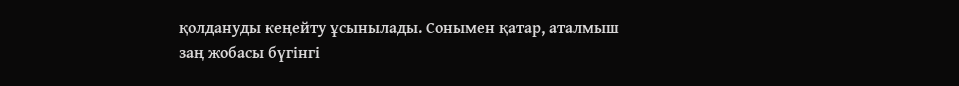қолдануды кеңейту ұсынылады. Сонымен қатар, аталмыш заң жобасы бүгінгі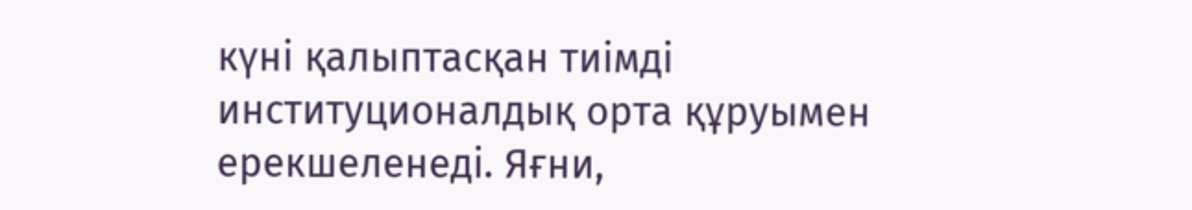күні қалыптасқан тиімді институционалдық орта құруымен ерекшеленеді. Яғни,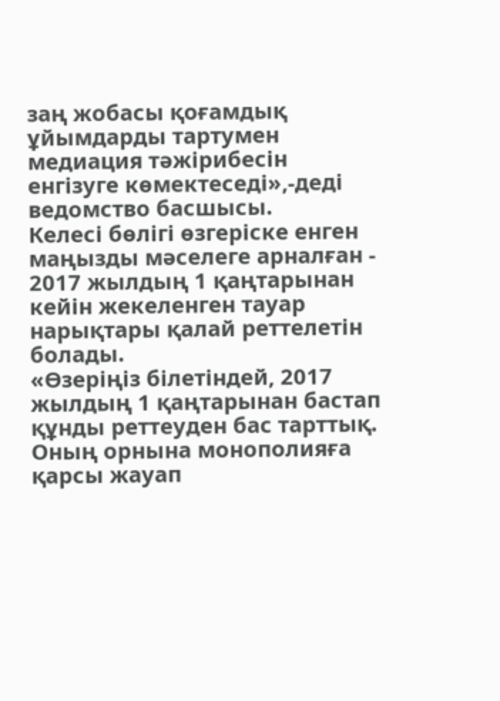заң жобасы қоғамдық ұйымдарды тартумен медиация тәжірибесін енгізуге көмектеседі»,-деді ведомство басшысы.
Келесі бөлігі өзгеріске енген маңызды мәселеге арналған - 2017 жылдың 1 қаңтарынан кейін жекеленген тауар нарықтары қалай реттелетін болады.
«Өзеріңіз білетіндей, 2017 жылдың 1 қаңтарынан бастап құнды реттеуден бас тарттық. Оның орнына монополияға қарсы жауап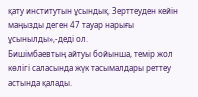қату институтын ұсындық. Зерттеуден кейін маңызды деген 47 тауар нарығы ұсынылды»,-деді ол.
Бишімбаевтың айтуы бойынша, темір жол көлігі саласында жүк тасымалдары реттеу астында қалады.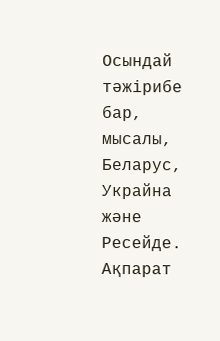Осындай тәжірибе бар, мысалы, Беларус, Украйна және Ресейде.
Ақпарат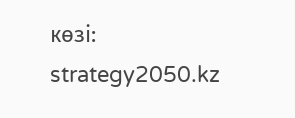көзі: strategy2050.kz